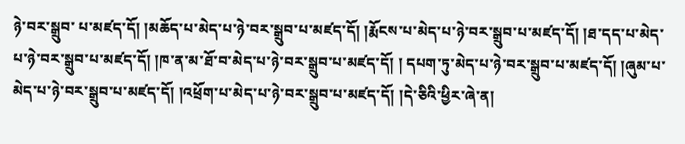ཉེ་བར་སྒྲུབ་ པ་མཛད་དོ། །མཆོད་པ་མེད་པ་ཉེ་བར་སྒྲུབ་པ་མཛད་དོ། །རྨོངས་པ་མེད་པ་ཉེ་བར་སྒྲུབ་པ་མཛད་དོ། །ཐ་དད་པ་མེད་པ་ཉེ་བར་སྒྲུབ་པ་མཛད་དོ། །ཁ་ན་མ་ཐོ་བ་མེད་པ་ཉེ་བར་སྒྲུབ་པ་མཛད་དོ། ། དཔག་ཏུ་མེད་པ་ཉེ་བར་སྒྲུབ་པ་མཛད་དོ། །ཞུམ་པ་མེད་པ་ཉེ་བར་སྒྲུབ་པ་མཛད་དོ། །འཕྲོག་པ་མེད་པ་ཉེ་བར་སྒྲུབ་པ་མཛད་དོ། །དེ་ཅིའི་ཕྱིར་ཞེ་ན།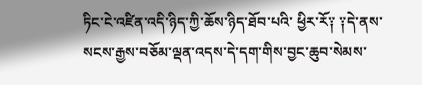ཏིང་ངེ་འཛིན་འདི་ཉིད་ཀྱི་ཆོས་ཉིད་ཐོབ་པའི་ ཕྱིར་རོ༑ ༑དེ་ནས་སངས་རྒྱས་བཅོམ་ལྡན་འདས་དེ་དག་གིས་བྱང་ཆུབ་སེམས་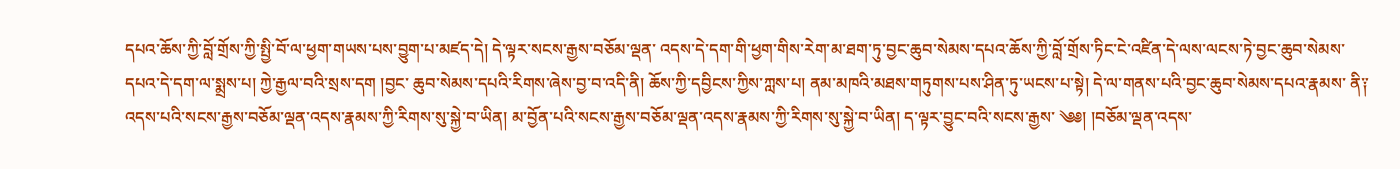དཔའ་ཆོས་ཀྱི་བློ་གྲོས་ཀྱི་སྤྱི་བོ་ལ་ཕྱག་གཡས་པས་བྱུག་པ་མཛད་དེ། དེ་ལྟར་སངས་རྒྱས་བཅོམ་ལྡན་ འདས་དེ་དག་གི་ཕྱག་གིས་རེག་མ་ཐག་ཏུ་བྱང་ཆུབ་སེམས་དཔའ་ཆོས་ཀྱི་བློ་གྲོས་ཏིང་ངེ་འཛིན་དེ་ལས་ལངས་ཏེ་བྱང་ཆུབ་སེམས་དཔའ་དེ་དག་ལ་སྨྲས་པ། ཀྱེ་རྒྱལ་བའི་སྲས་དག །བྱང་ ཆུབ་སེམས་དཔའི་རིགས་ཞེས་བྱ་བ་འདི་ནི། ཆོས་ཀྱི་དབྱིངས་ཀྱིས་ཀླས་པ། ནམ་མཁའི་མཐས་གཏུགས་པས་ཤིན་ཏུ་ཡངས་པ་སྟེ། དེ་ལ་གནས་པའི་བྱང་ཆུབ་སེམས་དཔའ་རྣམས་ ནི༑ འདས་པའི་སངས་རྒྱས་བཅོམ་ལྡན་འདས་རྣམས་ཀྱི་རིགས་སུ་སྐྱེ་བ་ཡིན། མ་བྱོན་པའི་སངས་རྒྱས་བཅོམ་ལྡན་འདས་རྣམས་ཀྱི་རིགས་སུ་སྐྱེ་བ་ཡིན། ད་ལྟར་བྱུང་བའི་སངས་རྒྱས་ ༄༅། །བཅོམ་ལྡན་འདས་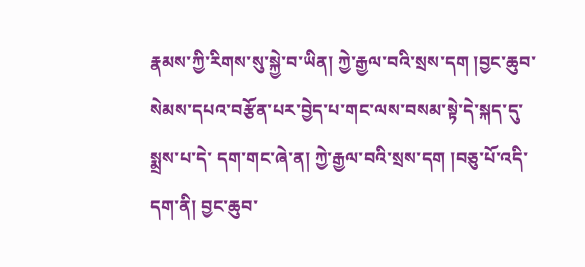རྣམས་ཀྱི་རིགས་སུ་སྐྱེ་བ་ཡིན། ཀྱེ་རྒྱལ་བའི་སྲས་དག །བྱང་ཆུབ་སེམས་དཔའ་བརྩོན་པར་བྱེད་པ་གང་ལས་བསམ་སྟེ་དེ་སྐད་དུ་སྨྲས་པ་དེ་ དག་གང་ཞེ་ན། ཀྱེ་རྒྱལ་བའི་སྲས་དག །བཅུ་པོ་འདི་དག་ནི། བྱང་ཆུབ་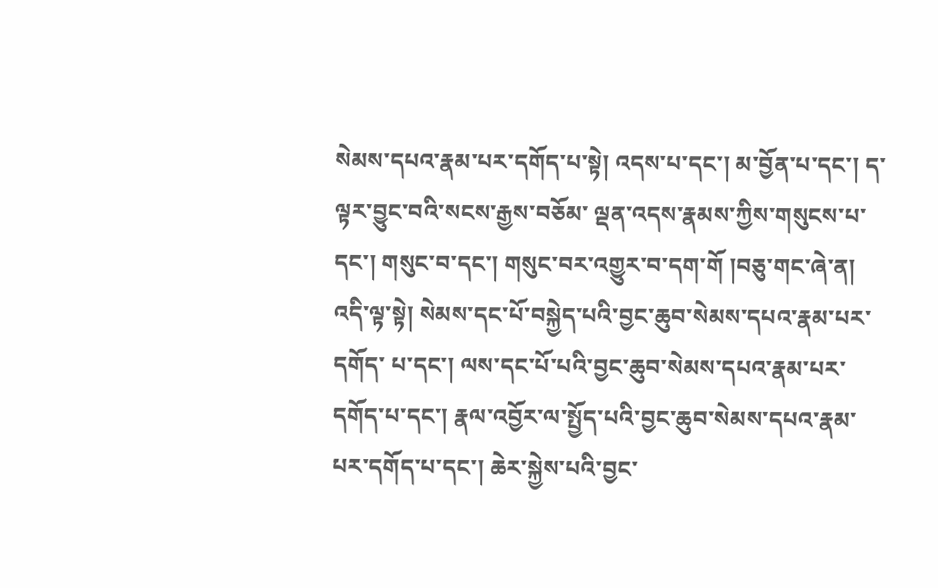སེམས་དཔའ་རྣམ་པར་དགོད་པ་སྟེ། འདས་པ་དང་། མ་བྱོན་པ་དང་། ད་ལྟར་བྱུང་བའི་སངས་རྒྱས་བཅོམ་ ལྡན་འདས་རྣམས་ཀྱིས་གསུངས་པ་དང་། གསུང་བ་དང་། གསུང་བར་འགྱུར་བ་དག་གོ །བཅུ་གང་ཞེ་ན། འདི་ལྟ་སྟེ། སེམས་དང་པོ་བསྐྱེད་པའི་བྱང་ཆུབ་སེམས་དཔའ་རྣམ་པར་དགོད་ པ་དང་། ལས་དང་པོ་པའི་བྱང་ཆུབ་སེམས་དཔའ་རྣམ་པར་དགོད་པ་དང་། རྣལ་འབྱོར་ལ་སྤྱོད་པའི་བྱང་ཆུབ་སེམས་དཔའ་རྣམ་པར་དགོད་པ་དང་། ཆེར་སྐྱེས་པའི་བྱང་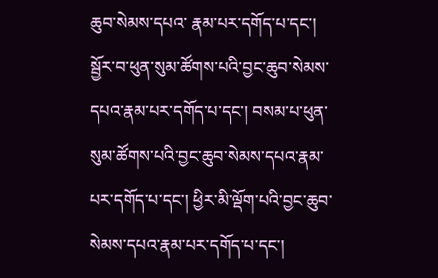ཆུབ་སེམས་དཔའ་ རྣམ་པར་དགོད་པ་དང་། སྦྱོར་བ་ཕུན་སུམ་ཚོགས་པའི་བྱང་ཆུབ་སེམས་དཔའ་རྣམ་པར་དགོད་པ་དང་། བསམ་པ་ཕུན་སུམ་ཚོགས་པའི་བྱང་ཆུབ་སེམས་དཔའ་རྣམ་པར་དགོད་པ་དང་། ཕྱིར་མི་ལྡོག་པའི་བྱང་ཆུབ་སེམས་དཔའ་རྣམ་པར་དགོད་པ་དང་།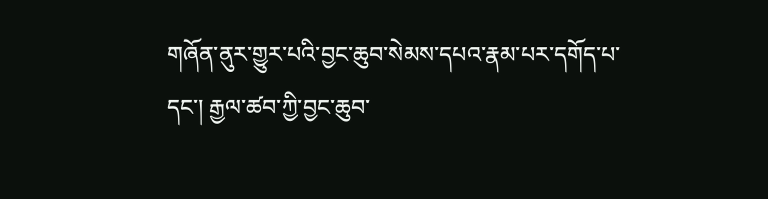གཞོན་ནུར་གྱུར་པའི་བྱང་ཆུབ་སེམས་དཔའ་རྣམ་པར་དགོད་པ་དང་། རྒྱལ་ཚབ་ཀྱི་བྱང་ཆུབ་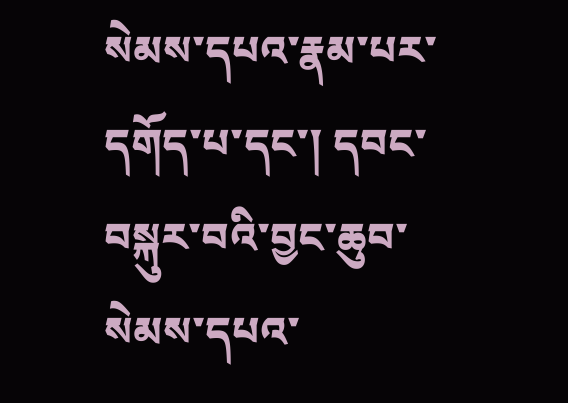སེམས་དཔའ་རྣམ་པར་ དགོད་པ་དང་། དབང་བསྐུར་བའི་བྱང་ཆུབ་སེམས་དཔའ་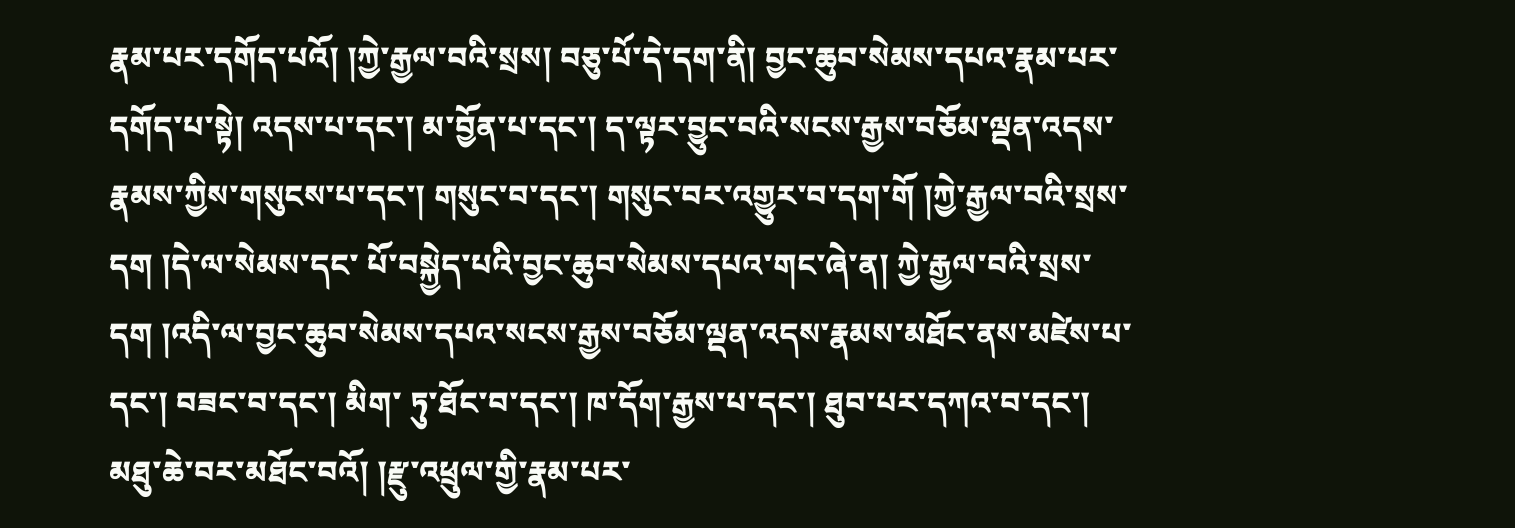རྣམ་པར་དགོད་པའོ། །ཀྱེ་རྒྱལ་བའི་སྲས། བཅུ་པོ་དེ་དག་ནི། བྱང་ཆུབ་སེམས་དཔའ་རྣམ་པར་དགོད་པ་སྟེ། འདས་པ་དང་། མ་བྱོན་པ་དང་། ད་ལྟར་བྱུང་བའི་སངས་རྒྱས་བཅོམ་ལྡན་འདས་རྣམས་ཀྱིས་གསུངས་པ་དང་། གསུང་བ་དང་། གསུང་བར་འགྱུར་བ་དག་གོ །ཀྱེ་རྒྱལ་བའི་སྲས་དག །དེ་ལ་སེམས་དང་ པོ་བསྐྱེད་པའི་བྱང་ཆུབ་སེམས་དཔའ་གང་ཞེ་ན། ཀྱེ་རྒྱལ་བའི་སྲས་དག །འདི་ལ་བྱང་ཆུབ་སེམས་དཔའ་སངས་རྒྱས་བཅོམ་ལྡན་འདས་རྣམས་མཐོང་ནས་མཛེས་པ་དང་། བཟང་བ་དང་། མིག་ ཏུ་ཐོང་བ་དང་། ཁ་དོག་རྒྱས་པ་དང་། ཐུབ་པར་དཀའ་བ་དང་། མཐུ་ཆེ་བར་མཐོང་བའོ། །རྫུ་འཕྲུལ་གྱི་རྣམ་པར་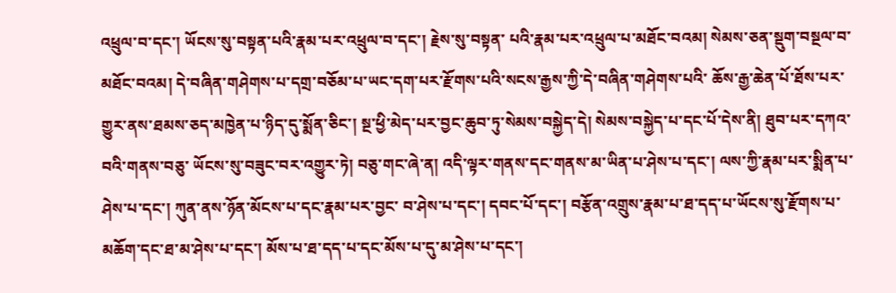འཕྲུལ་བ་དང་། ཡོངས་སུ་བསྟན་པའི་རྣམ་པར་འཕྲུལ་བ་དང་། རྗེས་སུ་བསྟན་ པའི་རྣམ་པར་འཕྲུལ་པ་མཐོང་བའམ། སེམས་ཅན་སྡུག་བསྔལ་བ་མཐོང་བའམ། དེ་བཞིན་གཤེགས་པ་དགྲ་བཅོམ་པ་ཡང་དག་པར་རྫོགས་པའི་སངས་རྒྱས་ཀྱི་དེ་བཞིན་གཤེགས་པའི་ ཆོས་རྒྱ་ཆེན་པོ་ཐོས་པར་གྱུར་ནས་ཐམས་ཅད་མཁྱེན་པ་ཉིད་དུ་སྨོན་ཅིང་། སྔ་ཕྱི་མེད་པར་བྱང་ཆུབ་ཏུ་སེམས་བསྐྱེད་དེ། སེམས་བསྐྱེད་པ་དང་པོ་དེས་ནི། ཐུབ་པར་དཀའ་བའི་གནས་བཅུ་ ཡོངས་སུ་བཟུང་བར་འགྱུར་ཏེ། བཅུ་གང་ཞེ་ན། འདི་ལྟར་གནས་དང་གནས་མ་ཡིན་པ་ཤེས་པ་དང་། ལས་ཀྱི་རྣམ་པར་སྨིན་པ་ཤེས་པ་དང་། ཀུན་ནས་ཉོན་མོངས་པ་དང་རྣམ་པར་བྱང་ བ་ཤེས་པ་དང་། དབང་པོ་དང་། བརྩོན་འགྲུས་རྣམ་པ་ཐ་དད་པ་ཡོངས་སུ་རྫོགས་པ་མཆོག་དང་ཐ་མ་ཤེས་པ་དང་། མོས་པ་ཐ་དད་པ་དང་མོས་པ་དུ་མ་ཤེས་པ་དང་།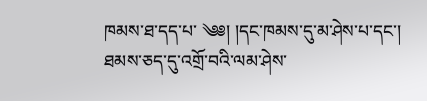ཁམས་ཐ་དད་པ་ ༄༅། །དང་ཁམས་དུ་མ་ཤེས་པ་དང་། ཐམས་ཅད་དུ་འགྲོ་བའི་ལམ་ཤེས་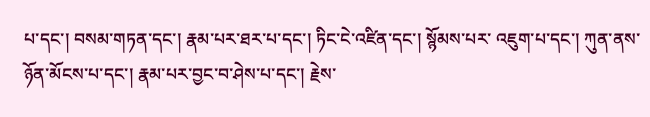པ་དང་། བསམ་གཏན་དང་། རྣམ་པར་ཐར་པ་དང་། ཏིང་ངེ་འཛིན་དང་། སྙོམས་པར་ འཇུག་པ་དང་། ཀུན་ནས་ཉོན་མོངས་པ་དང་། རྣམ་པར་བྱང་བ་ཤེས་པ་དང་། རྗེས་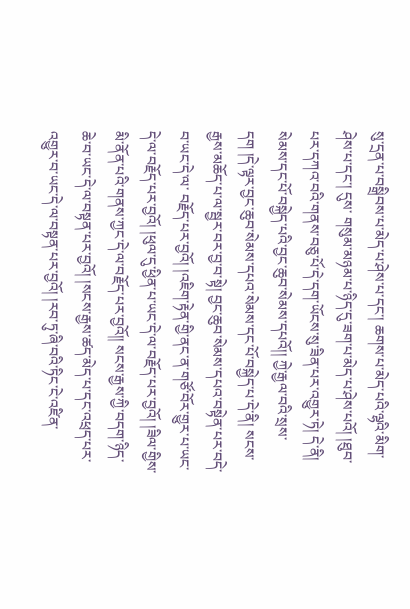སུ་དྲན་པ་བསྒྲིབས་པ་མེད་པ་ཤེས་པ་དང་། ཆགས་པ་མེད་པའི་ལྷའི་མིག་ཤེས་པ་དང་། དུས་ གསུམ་མཉམ་པ་ཉིད་དུ་ཟག་པ་མེད་པ་ཤེས་པའོ། །ཐུབ་པར་དཀའ་བའི་གནས་བཅུ་པོ་དེ་དག་ཡོངས་སུ་ཟིན་པར་འགྱུར་ཏེ། དེ་ནི། སེམས་དང་པོ་བསྐྱེད་པའི་བྱང་ཆུབ་སེམས་དཔའོ།། ཀྱེ་རྒྱལ་བའི་སྲས་དག །དེ་ལྟར་བྱང་ཆུབ་སེམས་དཔའ་སེམས་དང་པོ་བསྐྱེད་པ་དེ་ནི། སངས་རྒྱས་མཆོད་པ་ལ་སྦྱར་བར་བྱ་བ་སྟེ། བྱང་ཆུབ་སེམས་དཔའ་བསྟེན་པར་བདེ་བ་ཡང་དེ་ལ་ བརྗོད་པར་བྱའོ། །འཇིག་རྟེན་གྱི་ནང་ན་གཙོ་བོར་གྱུར་པ་ཡང་དེ་ལ་བརྗོད་པར་བྱའོ། །ཕུལ་དུ་ཕྱིན་པ་ཡང་དེ་ལ་བརྗོད་པར་བྱའོ། །ཟིལ་གྱིས་མི་ནོན་པའི་གནས་ཀྱང་དེ་ལ་བརྗོད་པར་བྱའོ།། སངས་རྒྱས་ཀྱི་བདག་ཉིད་ཆེ་བ་ཡང་དེ་ལ་བསྟན་པར་བྱའོ། །སངས་རྒྱས་ཚད་མེད་པ་དང་འཕྲད་པར་འགྱུར་བ་ཡང་དེ་ལ་བསྟན་པར་བྱའོ། །རབ་ཏུ་ཞི་བའི་ཏིང་ངེ་འཛིན་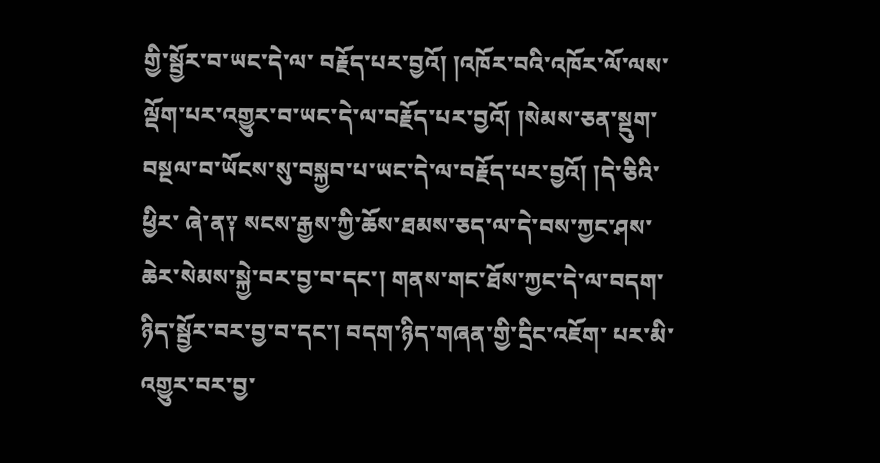གྱི་སྦྱོར་བ་ཡང་དེ་ལ་ བརྗོད་པར་བྱའོ། །འཁོར་བའི་འཁོར་ལོ་ལས་ལྡོག་པར་འགྱུར་བ་ཡང་དེ་ལ་བརྗོད་པར་བྱའོ། །སེམས་ཅན་སྡུག་བསྔལ་བ་ཡོངས་སུ་བསྐྱབ་པ་ཡང་དེ་ལ་བརྗོད་པར་བྱའོ། །དེ་ཅིའི་ཕྱིར་ ཞེ་ན༑ སངས་རྒྱས་ཀྱི་ཆོས་ཐམས་ཅད་ལ་དེ་བས་ཀྱང་ཤས་ཆེར་སེམས་སྐྱེ་བར་བྱ་བ་དང་། གནས་གང་ཐོས་ཀྱང་དེ་ལ་བདག་ཉིད་སྦྱོར་བར་བྱ་བ་དང་། བདག་ཉིད་གཞན་གྱི་དྲིང་འཇོག་ པར་མི་འགྱུར་བར་བྱ་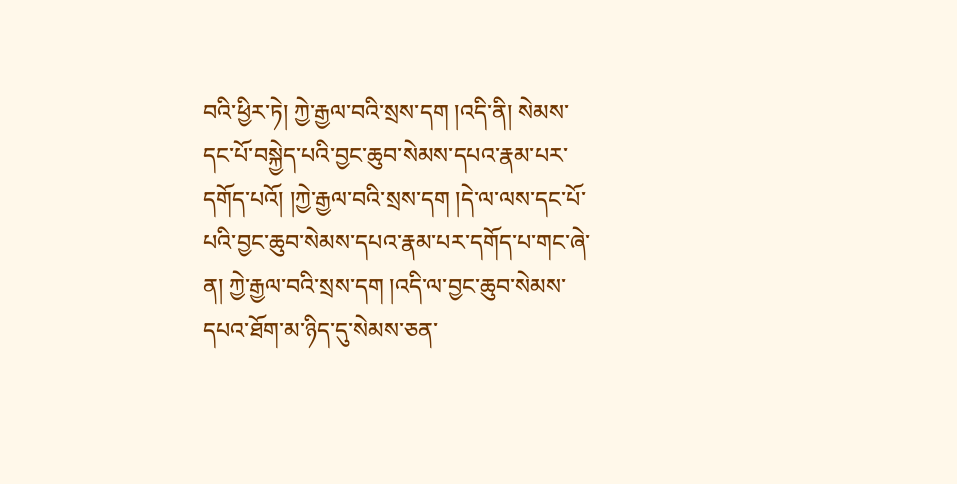བའི་ཕྱིར་ཏེ། ཀྱེ་རྒྱལ་བའི་སྲས་དག །འདི་ནི། སེམས་དང་པོ་བསྐྱེད་པའི་བྱང་ཆུབ་སེམས་དཔའ་རྣམ་པར་དགོད་པའོ། །ཀྱེ་རྒྱལ་བའི་སྲས་དག །དེ་ལ་ལས་དང་པོ་ པའི་བྱང་ཆུབ་སེམས་དཔའ་རྣམ་པར་དགོད་པ་གང་ཞེ་ན། ཀྱེ་རྒྱལ་བའི་སྲས་དག །འདི་ལ་བྱང་ཆུབ་སེམས་དཔའ་ཐོག་མ་ཉིད་དུ་སེམས་ཅན་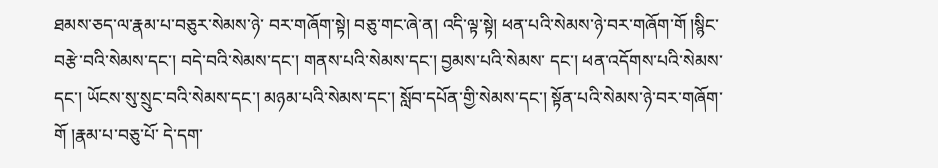ཐམས་ཅད་ལ་རྣམ་པ་བཅུར་སེམས་ཉེ་ བར་གཞོག་སྟེ། བཅུ་གང་ཞེ་ན། འདི་ལྟ་སྟེ། ཕན་པའི་སེམས་ཉེ་བར་གཞོག་གོ །སྙིང་བརྩེ་བའི་སེམས་དང་། བདེ་བའི་སེམས་དང་། གནས་པའི་སེམས་དང་། བྱམས་པའི་སེམས་ དང་། ཕན་འདོགས་པའི་སེམས་དང་། ཡོངས་སུ་སྲུང་བའི་སེམས་དང་། མཉམ་པའི་སེམས་དང་། སློབ་དཔོན་གྱི་སེམས་དང་། སྟོན་པའི་སེམས་ཉེ་བར་གཞོག་གོ །རྣམ་པ་བཅུ་པོ་ དེ་དག་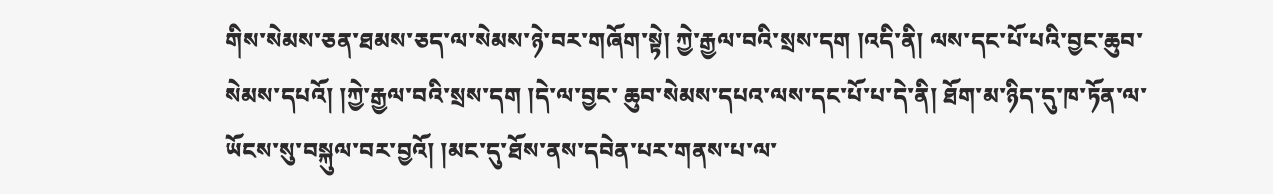གིས་སེམས་ཅན་ཐམས་ཅད་ལ་སེམས་ཉེ་བར་གཞོག་སྟེ། ཀྱེ་རྒྱལ་བའི་སྲས་དག །འདི་ནི། ལས་དང་པོ་པའི་བྱང་ཆུབ་སེམས་དཔའོ། །ཀྱེ་རྒྱལ་བའི་སྲས་དག །དེ་ལ་བྱང་ ཆུབ་སེམས་དཔའ་ལས་དང་པོ་པ་དེ་ནི། ཐོག་མ་ཉིད་དུ་ཁ་ཏོན་ལ་ཡོངས་སུ་བསྐུལ་བར་བྱའོ། །མང་དུ་ཐོས་ནས་དབེན་པར་གནས་པ་ལ་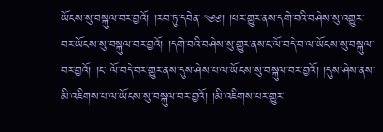ཡོངས་སུ་བསྐུལ་བར་བྱའོ། །རབ་ཏུ་དབེན་ ༄༅། །པར་གྱུར་ནས་དགེ་བའི་བཤེས་སུ་འགྱུར་བར་ཡོངས་སུ་བསྐུལ་བར་བྱའོ། །དགེ་བའི་བཤེས་སུ་གྱུར་ནས་ང་ལོ་བདེ་བ་ལ་ཡོངས་སུ་བསྐུལ་བར་བྱའོ། །ང་ ལོ་བདེ་བར་གྱུར་ནས་དུས་ཤེས་པ་ལ་ཡོངས་སུ་བསྐུལ་བར་བྱའོ། །དུས་ཤེས་ནས་མི་འཇིགས་པ་ལ་ཡོངས་སུ་བསྐུལ་བར་བྱའོ། །མི་འཇིགས་པར་གྱུར་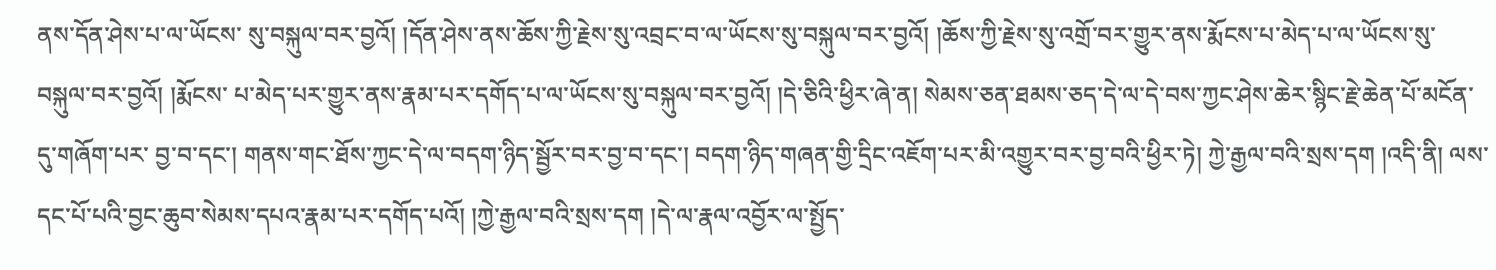ནས་དོན་ཤེས་པ་ལ་ཡོངས་ སུ་བསྐུལ་བར་བྱའོ། །དོན་ཤེས་ནས་ཆོས་ཀྱི་རྗེས་སུ་འབྲང་བ་ལ་ཡོངས་སུ་བསྐུལ་བར་བྱའོ། །ཆོས་ཀྱི་རྗེས་སུ་འགྲོ་བར་གྱུར་ནས་རྨོངས་པ་མེད་པ་ལ་ཡོངས་སུ་བསྐུལ་བར་བྱའོ། །རྨོངས་ པ་མེད་པར་གྱུར་ནས་རྣམ་པར་དགོད་པ་ལ་ཡོངས་སུ་བསྐུལ་བར་བྱའོ། །དེ་ཅིའི་ཕྱིར་ཞེ་ན། སེམས་ཅན་ཐམས་ཅད་དེ་ལ་དེ་བས་ཀྱང་ཤེས་ཆེར་སྙིང་རྗེ་ཆེན་པོ་མངོན་དུ་གཞོག་པར་ བྱ་བ་དང་། གནས་གང་ཐོས་ཀྱང་དེ་ལ་བདག་ཉིད་སྦྱོར་བར་བྱ་བ་དང་། བདག་ཉིད་གཞན་གྱི་དྲིང་འཇོག་པར་མི་འགྱུར་བར་བྱ་བའི་ཕྱིར་ཏེ། ཀྱེ་རྒྱལ་བའི་སྲས་དག །འདི་ནི། ལས་ དང་པོ་པའི་བྱང་ཆུབ་སེམས་དཔའ་རྣམ་པར་དགོད་པའོ། །ཀྱེ་རྒྱལ་བའི་སྲས་དག །དེ་ལ་རྣལ་འབྱོར་ལ་སྤྱོད་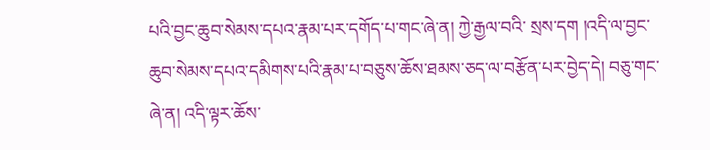པའི་བྱང་ཆུབ་སེམས་དཔའ་རྣམ་པར་དགོད་པ་གང་ཞེ་ན། ཀྱེ་རྒྱལ་བའི་ སྲས་དག །འདི་ལ་བྱང་ཆུབ་སེམས་དཔའ་དམིགས་པའི་རྣམ་པ་བཅུས་ཆོས་ཐམས་ཅད་ལ་བརྩོན་པར་བྱེད་དེ། བཅུ་གང་ཞེ་ན། འདི་ལྟར་ཆོས་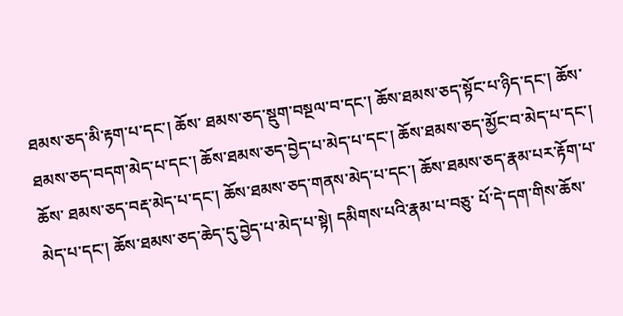ཐམས་ཅད་མི་རྟག་པ་དང་། ཆོས་ ཐམས་ཅད་སྡུག་བསྔལ་བ་དང་། ཆོས་ཐམས་ཅད་སྟོང་པ་ཉིད་དང་། ཆོས་ཐམས་ཅད་བདག་མེད་པ་དང་། ཆོས་ཐམས་ཅད་བྱེད་པ་མེད་པ་དང་། ཆོས་ཐམས་ཅད་མྱོང་བ་མེད་པ་དང་། ཆོས་ ཐམས་ཅད་བརྡ་མེད་པ་དང་། ཆོས་ཐམས་ཅད་གནས་མེད་པ་དང་། ཆོས་ཐམས་ཅད་རྣམ་པར་རྟོག་པ་མེད་པ་དང་། ཆོས་ཐམས་ཅད་ཆེད་དུ་བྱེད་པ་མེད་པ་སྟེ། དམིགས་པའི་རྣམ་པ་བཅུ་ པོ་དེ་དག་གིས་ཆོས་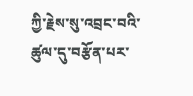ཀྱི་རྗེས་སུ་འབྲང་བའི་ཚུལ་དུ་བརྩོན་པར་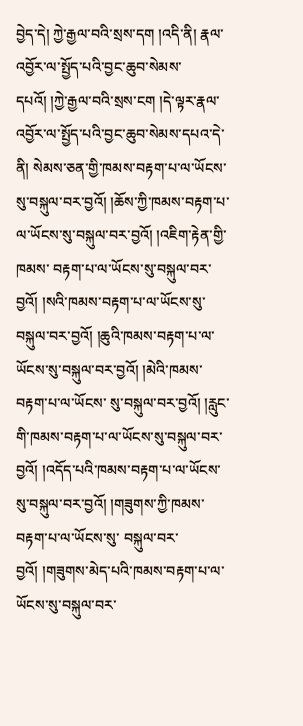བྱེད་དེ། ཀྱེ་རྒྱལ་བའི་སྲས་དག །འདི་ནི། རྣལ་འབྱོར་ལ་སྤྱོད་པའི་བྱང་ཆུབ་སེམས་དཔའོ། །ཀྱེ་རྒྱལ་བའི་སྲས་ངག །དེ་ལྟར་རྣལ་ འབྱོར་ལ་སྤྱོད་པའི་བྱང་ཆུབ་སེམས་དཔའ་དེ་ནི། སེམས་ཅན་གྱི་ཁམས་བརྟག་པ་ལ་ཡོངས་སུ་བསྐུལ་བར་བྱའོ། །ཆོས་ཀྱི་ཁམས་བརྟག་པ་ལ་ཡོངས་སུ་བསྐུལ་བར་བྱའོ། །འཇིག་རྟེན་གྱི་ཁམས་ བརྟག་པ་ལ་ཡོངས་སུ་བསྐུལ་བར་བྱའོ། །སའི་ཁམས་བརྟག་པ་ལ་ཡོངས་སུ་བསྐུལ་བར་བྱའོ། །ཆུའི་ཁམས་བརྟག་པ་ལ་ཡོངས་སུ་བསྐུལ་བར་བྱའོ། །མེའི་ཁམས་བརྟག་པ་ལ་ཡོངས་ སུ་བསྐུལ་བར་བྱའོ། །རླུང་གི་ཁམས་བརྟག་པ་ལ་ཡོངས་སུ་བསྐུལ་བར་བྱའོ། །འདོད་པའི་ཁམས་བརྟག་པ་ལ་ཡོངས་སུ་བསྐུལ་བར་བྱའོ། །གཟུགས་ཀྱི་ཁམས་བརྟག་པ་ལ་ཡོངས་སུ་ བསྐུལ་བར་བྱའོ། །གཟུགས་མེད་པའི་ཁམས་བརྟག་པ་ལ་ཡོངས་སུ་བསྐུལ་བར་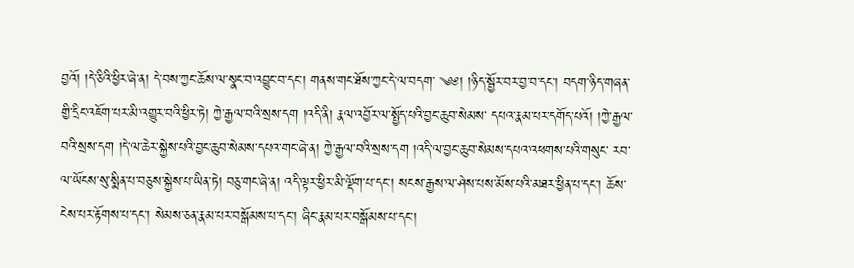བྱའོ། །དེ་ཅིའི་ཕྱིར་ཞེ་ན། དེ་བས་ཀྱང་ཆོས་ལ་སྣང་བ་འབྱུང་བ་དང་། གནས་གང་ཐོས་ཀྱང་དེ་ལ་བདག་ ༄༅། །ཉིད་སྦྱོར་བར་བྱ་བ་དང་། བདག་ཉིད་གཞན་གྱི་དྲིང་འཇོག་པར་མི་འགྱུར་བའི་ཕྱིར་ཏེ། ཀྱེ་རྒྱལ་བའི་སྲས་དག །འདི་ནི། རྣལ་འབྱོར་ལ་སྤྱོད་པའི་བྱང་ཆུབ་སེམས་ དཔའ་རྣམ་པར་དགོད་པའོ། །ཀྱེ་རྒྱལ་བའི་སྲས་དག །དེ་ལ་ཆེར་སྐྱེས་པའི་བྱང་ཆུབ་སེམས་དཔའ་གང་ཞེ་ན། ཀྱེ་རྒྱལ་བའི་སྲས་དག །འདི་ལ་བྱང་ཆུབ་སེམས་དཔའ་འཕགས་པའི་གསུང་ རབ་ལ་ཡོངས་སུ་སྨིན་པ་བཅུས་སྐྱེས་པ་ཡིན་ཏེ། བཅུ་གང་ཞེ་ན། འདི་ལྟར་ཕྱིར་མི་ལྡོག་པ་དང་། སངས་རྒྱས་ལ་ཤེས་པས་མོས་པའི་མཐར་ཕྱིན་པ་དང་། ཆོས་ངེས་པར་རྟོགས་པ་དང་། སེམས་ཅན་རྣམ་པར་བསྒོམས་པ་དང་། ཞིང་རྣམ་པར་བསྒོམས་པ་དང་།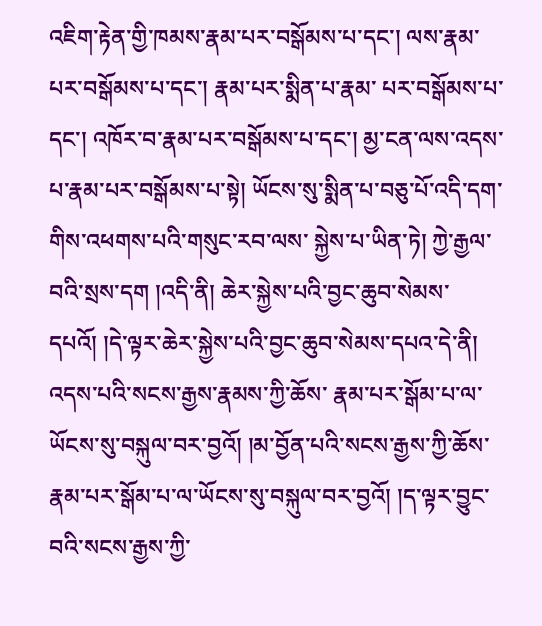འཇིག་རྟེན་གྱི་ཁམས་རྣམ་པར་བསྒོམས་པ་དང་། ལས་རྣམ་པར་བསྒོམས་པ་དང་། རྣམ་པར་སྨིན་པ་རྣམ་ པར་བསྒོམས་པ་དང་། འཁོར་བ་རྣམ་པར་བསྒོམས་པ་དང་། མྱ་ངན་ལས་འདས་པ་རྣམ་པར་བསྒོམས་པ་སྟེ། ཡོངས་སུ་སྨིན་པ་བཅུ་པོ་འདི་དག་གིས་འཕགས་པའི་གསུང་རབ་ལས་ སྐྱེས་པ་ཡིན་ཏེ། ཀྱེ་རྒྱལ་བའི་སྲས་དག །འདི་ནི། ཆེར་སྐྱེས་པའི་བྱང་ཆུབ་སེམས་དཔའོ། །དེ་ལྟར་ཆེར་སྐྱེས་པའི་བྱང་ཆུབ་སེམས་དཔའ་དེ་ནི། འདས་པའི་སངས་རྒྱས་རྣམས་ཀྱི་ཆོས་ རྣམ་པར་སྒོམ་པ་ལ་ཡོངས་སུ་བསྐུལ་བར་བྱའོ། །མ་བྱོན་པའི་སངས་རྒྱས་ཀྱི་ཆོས་རྣམ་པར་སྒོམ་པ་ལ་ཡོངས་སུ་བསྐུལ་བར་བྱའོ། །ད་ལྟར་བྱུང་བའི་སངས་རྒྱས་ཀྱི་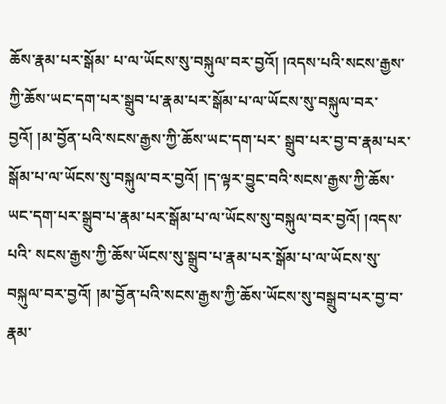ཆོས་རྣམ་པར་སྒོམ་ པ་ལ་ཡོངས་སུ་བསྐུལ་བར་བྱའོ། །འདས་པའི་སངས་རྒྱས་ཀྱི་ཆོས་ཡང་དག་པར་སྒྲུབ་པ་རྣམ་པར་སྒོམ་པ་ལ་ཡོངས་སུ་བསྐུལ་བར་བྱའོ། །མ་བྱོན་པའི་སངས་རྒྱས་ཀྱི་ཆོས་ཡང་དག་པར་ སྒྲུབ་པར་བྱ་བ་རྣམ་པར་སྒོམ་པ་ལ་ཡོངས་སུ་བསྐུལ་བར་བྱའོ། །ད་ལྟར་བྱུང་བའི་སངས་རྒྱས་ཀྱི་ཆོས་ཡང་དག་པར་སྒྲུབ་པ་རྣམ་པར་སྒོམ་པ་ལ་ཡོངས་སུ་བསྐུལ་བར་བྱའོ། །འདས་པའི་ སངས་རྒྱས་ཀྱི་ཆོས་ཡོངས་སུ་སྒྲུབ་པ་རྣམ་པར་སྒོམ་པ་ལ་ཡོངས་སུ་བསྐུལ་བར་བྱའོ། །མ་བྱོན་པའི་སངས་རྒྱས་ཀྱི་ཆོས་ཡོངས་སུ་བསྒྲུབ་པར་བྱ་བ་རྣམ་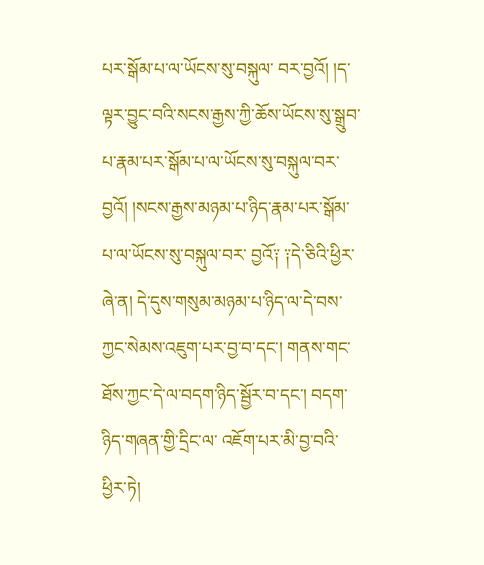པར་སྒོམ་པ་ལ་ཡོངས་སུ་བསྐུལ་ བར་བྱའོ། །ད་ལྟར་བྱུང་བའི་སངས་རྒྱས་ཀྱི་ཆོས་ཡོངས་སུ་སྒྲུབ་པ་རྣམ་པར་སྒོམ་པ་ལ་ཡོངས་སུ་བསྐུལ་བར་བྱའོ། །སངས་རྒྱས་མཉམ་པ་ཉིད་རྣམ་པར་སྒོམ་པ་ལ་ཡོངས་སུ་བསྐུལ་བར་ བྱའོ༑ ༑དེ་ཅིའི་ཕྱིར་ཞེ་ན། དེ་དུས་གསུམ་མཉམ་པ་ཉིད་ལ་དེ་བས་ཀྱང་སེམས་འཇུག་པར་བྱ་བ་དང་། གནས་གང་ཐོས་ཀྱང་དེ་ལ་བདག་ཉིད་སྦྱོར་བ་དང་། བདག་ཉིད་གཞན་གྱི་དྲིང་ལ་ འཇོག་པར་མི་བྱ་བའི་ཕྱིར་ཏེ།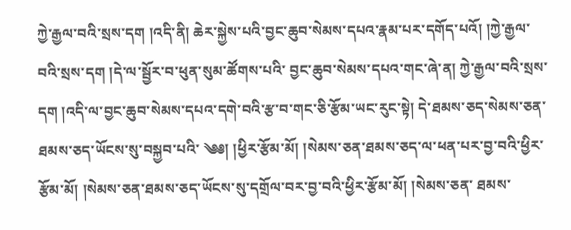ཀྱེ་རྒྱལ་བའི་སྲས་དག །འདི་ནི། ཆེར་སྐྱེས་པའི་བྱང་ཆུབ་སེམས་དཔའ་རྣམ་པར་དགོད་པའོ། །ཀྱེ་རྒྱལ་བའི་སྲས་དག །དེ་ལ་སྦྱོར་བ་ཕུན་སུམ་ཚོགས་པའི་ བྱང་ཆུབ་སེམས་དཔའ་གང་ཞེ་ན། ཀྱེ་རྒྱལ་བའི་སྲས་དག །འདི་ལ་བྱང་ཆུབ་སེམས་དཔའ་དགེ་བའི་རྩ་བ་གང་ཅི་རྩོམ་ཡང་རུང་སྟེ། དེ་ཐམས་ཅད་སེམས་ཅན་ཐམས་ཅད་ཡོངས་སུ་བསྐྱབ་པའི་ ༄༅། །ཕྱིར་རྩོམ་མོ། །སེམས་ཅན་ཐམས་ཅད་ལ་ཕན་པར་བྱ་བའི་ཕྱིར་རྩོམ་མོ། །སེམས་ཅན་ཐམས་ཅད་ཡོངས་སུ་དགྲོལ་བར་བྱ་བའི་ཕྱིར་རྩོམ་མོ། །སེམས་ཅན་ ཐམས་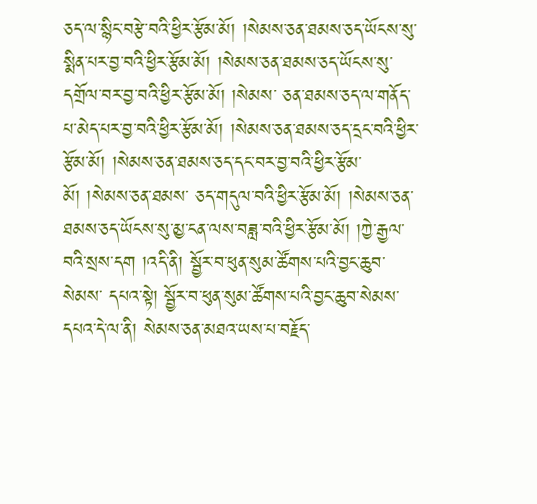ཅད་ལ་སྙིང་བརྩེ་བའི་ཕྱིར་རྩོམ་མོ། །སེམས་ཅན་ཐམས་ཅད་ཡོངས་སུ་སྨིན་པར་བྱ་བའི་ཕྱིར་རྩོམ་མོ། །སེམས་ཅན་ཐམས་ཅད་ཡོངས་སུ་དགྲོལ་བར་བྱ་བའི་ཕྱིར་རྩོམ་མོ། །སེམས་ ཅན་ཐམས་ཅད་ལ་གནོད་པ་མེད་པར་བྱ་བའི་ཕྱིར་རྩོམ་མོ། །སེམས་ཅན་ཐམས་ཅད་དྲང་བའི་ཕྱིར་རྩོམ་མོ། །སེམས་ཅན་ཐམས་ཅད་དང་བར་བྱ་བའི་ཕྱིར་རྩོམ་མོ། །སེམས་ཅན་ཐམས་ ཅད་གདུལ་བའི་ཕྱིར་རྩོམ་མོ། །སེམས་ཅན་ཐམས་ཅད་ཡོངས་སུ་མྱ་ངན་ལས་བཟླ་བའི་ཕྱིར་རྩོམ་མོ། །ཀྱེ་རྒྱལ་བའི་སྲས་དག །འདི་ནི། སྦྱོར་བ་ཕུན་སུམ་ཚོགས་པའི་བྱང་ཆུབ་སེམས་ དཔའ་སྟེ། སྦྱོར་བ་ཕུན་སུམ་ཚོགས་པའི་བྱང་ཆུབ་སེམས་དཔའ་དེ་ལ་ནི། སེམས་ཅན་མཐའ་ཡས་པ་བརྗོད་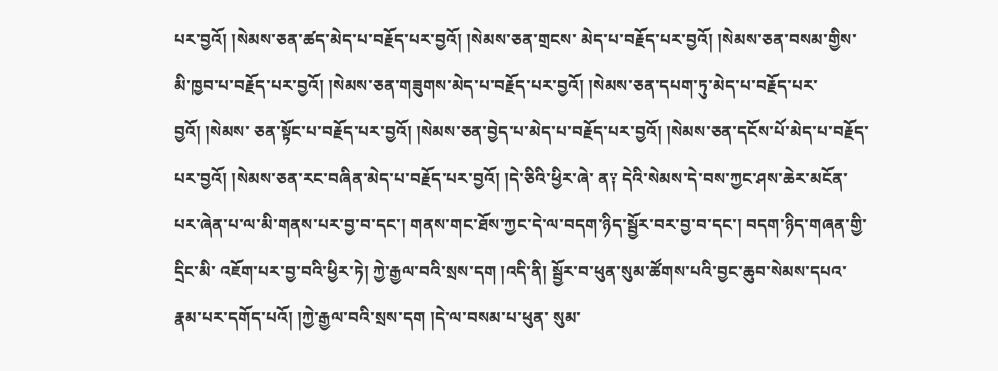པར་བྱའོ། །སེམས་ཅན་ཚད་མེད་པ་བརྗོད་པར་བྱའོ། །སེམས་ཅན་གྲངས་ མེད་པ་བརྗོད་པར་བྱའོ། །སེམས་ཅན་བསམ་གྱིས་མི་ཁྱབ་པ་བརྗོད་པར་བྱའོ། །སེམས་ཅན་གཟུགས་མེད་པ་བརྗོད་པར་བྱའོ། །སེམས་ཅན་དཔག་ཏུ་མེད་པ་བརྗོད་པར་བྱའོ། །སེམས་ ཅན་སྟོང་པ་བརྗོད་པར་བྱའོ། །སེམས་ཅན་བྱེད་པ་མེད་པ་བརྗོད་པར་བྱའོ། །སེམས་ཅན་དངོས་པོ་མེད་པ་བརྗོད་པར་བྱའོ། །སེམས་ཅན་རང་བཞིན་མེད་པ་བརྗོད་པར་བྱའོ། །དེ་ཅིའི་ཕྱིར་ཞེ་ ན༑ དེའི་སེམས་དེ་བས་ཀྱང་ཤས་ཆེར་མངོན་པར་ཞེན་པ་ལ་མི་གནས་པར་བྱ་བ་དང་། གནས་གང་ཐོས་ཀྱང་དེ་ལ་བདག་ཉིད་སྦྱོར་བར་བྱ་བ་དང་། བདག་ཉིད་གཞན་གྱི་དྲིང་མི་ འཇོག་པར་བྱ་བའི་ཕྱིར་ཏེ། ཀྱེ་རྒྱལ་བའི་སྲས་དག །འདི་ནི། སྦྱོར་བ་ཕུན་སུམ་ཚོགས་པའི་བྱང་ཆུབ་སེམས་དཔའ་རྣམ་པར་དགོད་པའོ། །ཀྱེ་རྒྱལ་བའི་སྲས་དག །དེ་ལ་བསམ་པ་ཕུན་ སུམ་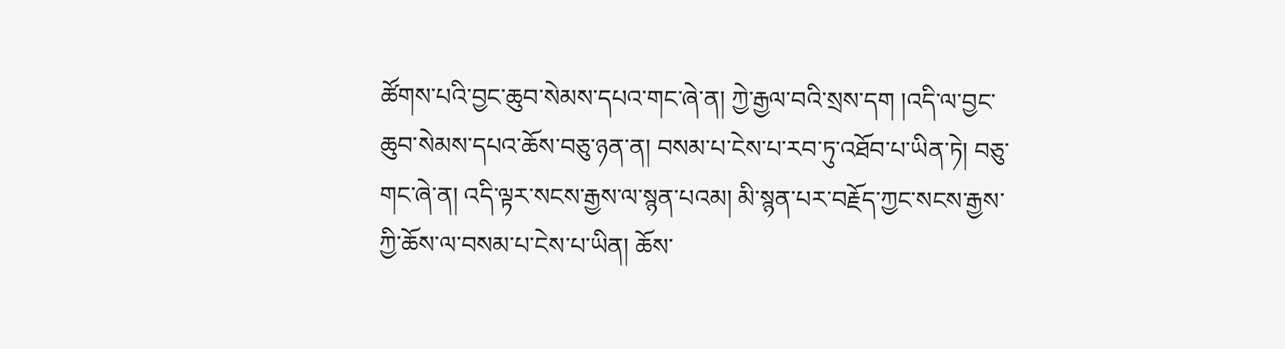ཚོགས་པའི་བྱང་ཆུབ་སེམས་དཔའ་གང་ཞེ་ན། ཀྱེ་རྒྱལ་བའི་སྲས་དག །འདི་ལ་བྱང་ཆུབ་སེམས་དཔའ་ཆོས་བཅུ་ཉན་ན། བསམ་པ་ངེས་པ་རབ་ཏུ་འཐོབ་པ་ཡིན་ཏེ། བཅུ་གང་ཞེ་ན། འདི་ལྟར་སངས་རྒྱས་ལ་སྙན་པའམ། མི་སྙན་པར་བརྗོད་ཀྱང་སངས་རྒྱས་ཀྱི་ཆོས་ལ་བསམ་པ་ངེས་པ་ཡིན། ཆོས་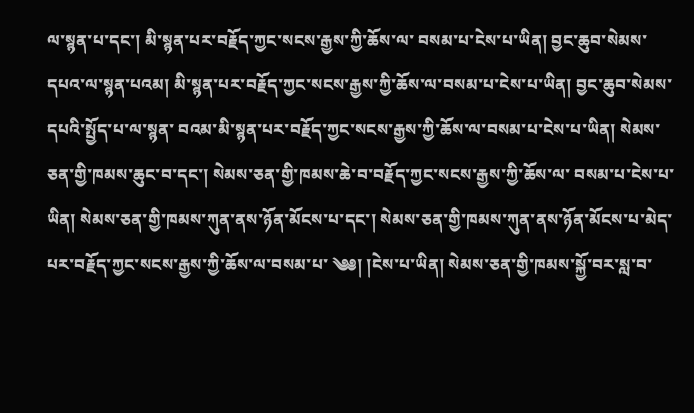ལ་སྙན་པ་དང་། མི་སྙན་པར་བརྗོད་ཀྱང་སངས་རྒྱས་ཀྱི་ཆོས་ལ་ བསམ་པ་ངེས་པ་ཡིན། བྱང་ཆུབ་སེམས་དཔའ་ལ་སྙན་པའམ། མི་སྙན་པར་བརྗོད་ཀྱང་སངས་རྒྱས་ཀྱི་ཆོས་ལ་བསམ་པ་ངེས་པ་ཡིན། བྱང་ཆུབ་སེམས་དཔའི་སྤྱོད་པ་ལ་སྙན་ བའམ་མི་སྙན་པར་བརྗོད་ཀྱང་སངས་རྒྱས་ཀྱི་ཆོས་ལ་བསམ་པ་ངེས་པ་ཡིན། སེམས་ཅན་གྱི་ཁམས་ཆུང་བ་དང་། སེམས་ཅན་གྱི་ཁམས་ཆེ་བ་བརྗོད་ཀྱང་སངས་རྒྱས་ཀྱི་ཆོས་ལ་ བསམ་པ་ངེས་པ་ཡིན། སེམས་ཅན་གྱི་ཁམས་ཀུན་ནས་ཉོན་མོངས་པ་དང་། སེམས་ཅན་གྱི་ཁམས་ཀུན་ནས་ཉོན་མོངས་པ་མེད་པར་བརྗོད་ཀྱང་སངས་རྒྱས་ཀྱི་ཆོས་ལ་བསམ་པ་ ༄༅། །ངེས་པ་ཡིན། སེམས་ཅན་གྱི་ཁམས་སྐྱོ་བར་སླ་བ་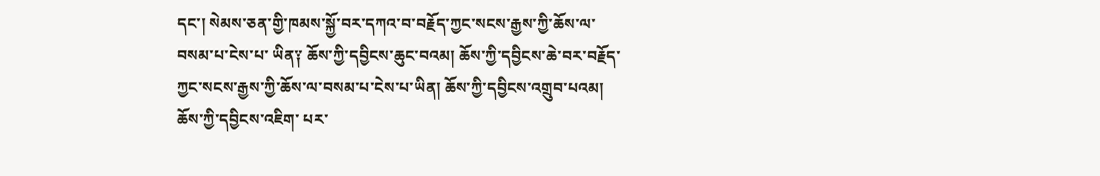དང་། སེམས་ཅན་གྱི་ཁམས་སྐྱོ་བར་དཀའ་བ་བརྗོད་ཀྱང་སངས་རྒྱས་ཀྱི་ཆོས་ལ་བསམ་པ་ངེས་པ་ ཡིན༑ ཆོས་ཀྱི་དབྱིངས་ཆུང་བའམ། ཆོས་ཀྱི་དབྱིངས་ཆེ་བར་བརྗོད་ཀྱང་སངས་རྒྱས་ཀྱི་ཆོས་ལ་བསམ་པ་ངེས་པ་ཡིན། ཆོས་ཀྱི་དབྱིངས་འགྲུབ་པའམ། ཆོས་ཀྱི་དབྱིངས་འཇིག་ པར་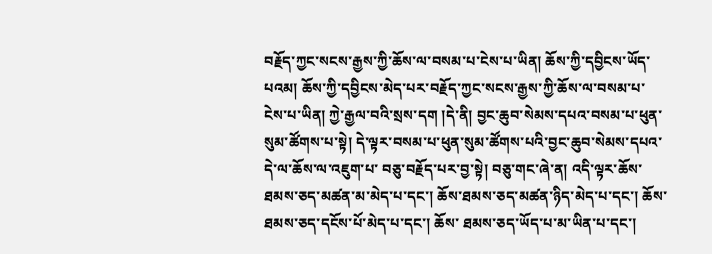བརྗོད་ཀྱང་སངས་རྒྱས་ཀྱི་ཆོས་ལ་བསམ་པ་ངེས་པ་ཡིན། ཆོས་ཀྱི་དབྱིངས་ཡོད་པའམ། ཆོས་ཀྱི་དབྱིངས་མེད་པར་བརྗོད་ཀྱང་སངས་རྒྱས་ཀྱི་ཆོས་ལ་བསམ་པ་ངེས་པ་ཡིན། ཀྱེ་རྒྱལ་བའི་སྲས་དག །དེ་ནི། བྱང་ཆུབ་སེམས་དཔའ་བསམ་པ་ཕུན་སུམ་ཚོགས་པ་སྟེ། དེ་ལྟར་བསམ་པ་ཕུན་སུམ་ཚོགས་པའི་བྱང་ཆུབ་སེམས་དཔའ་དེ་ལ་ཆོས་ལ་འཇུག་པ་ བཅུ་བརྗོད་པར་བྱ་སྟེ། བཅུ་གང་ཞེ་ན། འདི་ལྟར་ཆོས་ཐམས་ཅད་མཚན་མ་མེད་པ་དང་། ཆོས་ཐམས་ཅད་མཚན་ཉིད་མེད་པ་དང་། ཆོས་ཐམས་ཅད་དངོས་པོ་མེད་པ་དང་། ཆོས་ ཐམས་ཅད་ཡོད་པ་མ་ཡིན་པ་དང་།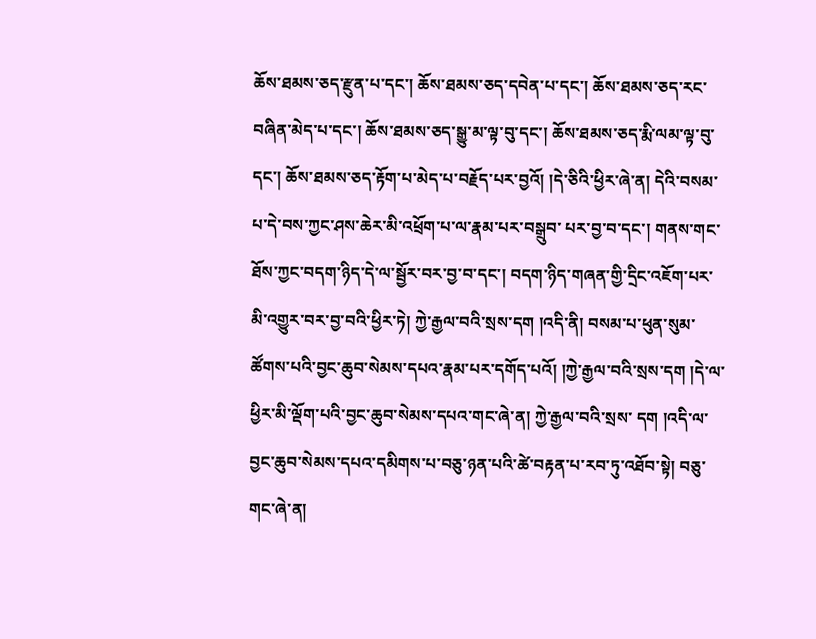ཆོས་ཐམས་ཅད་རྫུན་པ་དང་། ཆོས་ཐམས་ཅད་དབེན་པ་དང་། ཆོས་ཐམས་ཅད་རང་བཞིན་མེད་པ་དང་། ཆོས་ཐམས་ཅད་སྒྱུ་མ་ལྟ་བུ་དང་། ཆོས་ཐམས་ཅད་རྨི་ལམ་ལྟ་བུ་དང་། ཆོས་ཐམས་ཅད་རྟོག་པ་མེད་པ་བརྗོད་པར་བྱའོ། །དེ་ཅིའི་ཕྱིར་ཞེ་ན། དེའི་བསམ་པ་དེ་བས་ཀྱང་ཤས་ཆེར་མི་འཕྲོག་པ་ལ་རྣམ་པར་བསྒྲུབ་ པར་བྱ་བ་དང་། གནས་གང་ཐོས་ཀྱང་བདག་ཉིད་དེ་ལ་སྦྱོར་བར་བྱ་བ་དང་། བདག་ཉིད་གཞན་གྱི་དྲིང་འཇོག་པར་མི་འགྱུར་བར་བྱ་བའི་ཕྱིར་ཏེ། ཀྱེ་རྒྱལ་བའི་སྲས་དག །འདི་ནི། བསམ་པ་ཕུན་སུམ་ཚོགས་པའི་བྱང་ཆུབ་སེམས་དཔའ་རྣམ་པར་དགོད་པའོ། །ཀྱེ་རྒྱལ་བའི་སྲས་དག །དེ་ལ་ཕྱིར་མི་ལྡོག་པའི་བྱང་ཆུབ་སེམས་དཔའ་གང་ཞེ་ན། ཀྱེ་རྒྱལ་བའི་སྲས་ དག །འདི་ལ་བྱང་ཆུབ་སེམས་དཔའ་དམིགས་པ་བཅུ་ཉན་པའི་ཚེ་བརྟན་པ་རབ་ཏུ་འཐོབ་སྟེ། བཅུ་གང་ཞེ་ན།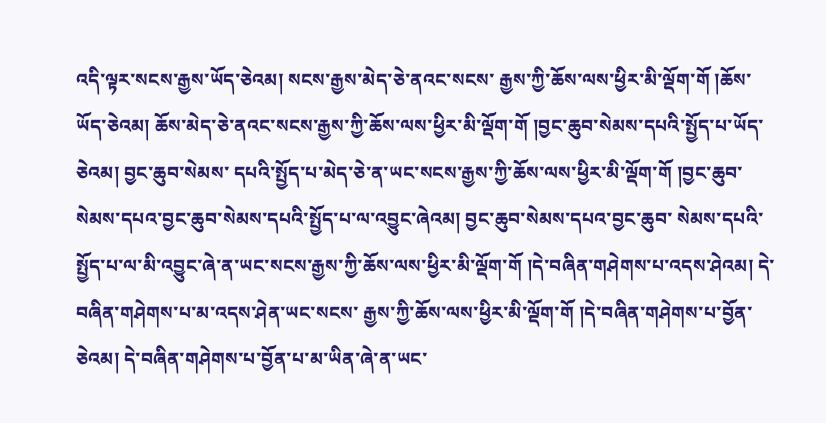འདི་ལྟར་སངས་རྒྱས་ཡོད་ཅེའམ། སངས་རྒྱས་མེད་ཅེ་ནའང་སངས་ རྒྱས་ཀྱི་ཆོས་ལས་ཕྱིར་མི་ལྡོག་གོ །ཆོས་ཡོད་ཅེའམ། ཆོས་མེད་ཅེ་ནའང་སངས་རྒྱས་ཀྱི་ཆོས་ལས་ཕྱིར་མི་ལྡོག་གོ །བྱང་ཆུབ་སེམས་དཔའི་སྤྱོད་པ་ཡོད་ཅེའམ། བྱང་ཆུབ་སེམས་ དཔའི་སྤྱོད་པ་མེད་ཅེ་ན་ཡང་སངས་རྒྱས་ཀྱི་ཆོས་ལས་ཕྱིར་མི་ལྡོག་གོ །བྱང་ཆུབ་སེམས་དཔའ་བྱང་ཆུབ་སེམས་དཔའི་སྤྱོད་པ་ལ་འབྱུང་ཞེའམ། བྱང་ཆུབ་སེམས་དཔའ་བྱང་ཆུབ་ སེམས་དཔའི་སྤྱོད་པ་ལ་མི་འབྱུང་ཞེ་ན་ཡང་སངས་རྒྱས་ཀྱི་ཆོས་ལས་ཕྱིར་མི་ལྡོག་གོ །དེ་བཞིན་གཤེགས་པ་འདས་ཤེའམ། དེ་བཞིན་གཤེགས་པ་མ་འདས་ཤེན་ཡང་སངས་ རྒྱས་ཀྱི་ཆོས་ལས་ཕྱིར་མི་ལྡོག་གོ །དེ་བཞིན་གཤེགས་པ་བྱོན་ཅེའམ། དེ་བཞིན་གཤེགས་པ་བྱོན་པ་མ་ཡིན་ཞེ་ན་ཡང་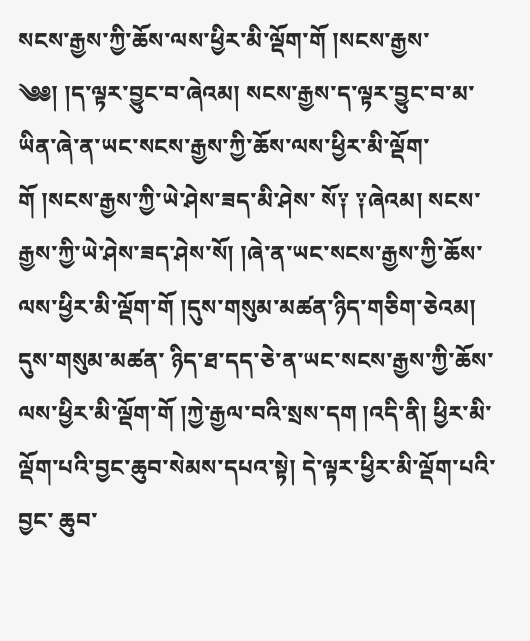སངས་རྒྱས་ཀྱི་ཆོས་ལས་ཕྱིར་མི་ལྡོག་གོ །སངས་རྒྱས་ ༄༅། །ད་ལྟར་བྱུང་བ་ཞེའམ། སངས་རྒྱས་ད་ལྟར་བྱུང་བ་མ་ཡིན་ཞེ་ན་ཡང་སངས་རྒྱས་ཀྱི་ཆོས་ལས་ཕྱིར་མི་ལྡོག་གོ །སངས་རྒྱས་ཀྱི་ཡེ་ཤེས་ཟད་མི་ཤེས་ སོ༑ ༑ཞེའམ། སངས་རྒྱས་ཀྱི་ཡེ་ཤེས་ཟད་ཤེས་སོ། །ཞེ་ན་ཡང་སངས་རྒྱས་ཀྱི་ཆོས་ལས་ཕྱིར་མི་ལྡོག་གོ །དུས་གསུམ་མཚན་ཉིད་གཅིག་ཅེའམ། དུས་གསུམ་མཚན་ ཉིད་ཐ་དད་ཅེ་ན་ཡང་སངས་རྒྱས་ཀྱི་ཆོས་ལས་ཕྱིར་མི་ལྡོག་གོ །ཀྱེ་རྒྱལ་བའི་སྲས་དག །འདི་ནི། ཕྱིར་མི་ལྡོག་པའི་བྱང་ཆུབ་སེམས་དཔའ་སྟེ། དེ་ལྟར་ཕྱིར་མི་ལྡོག་པའི་བྱང་ ཆུབ་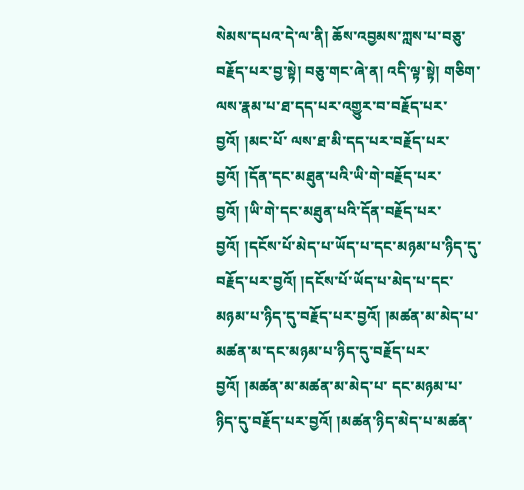སེམས་དཔའ་དེ་ལ་ནི། ཆོས་འབྱམས་ཀླས་པ་བཅུ་བརྗོད་པར་བྱ་སྟེ། བཅུ་གང་ཞེ་ན། འདི་ལྟ་སྟེ། གཅིག་ལས་རྣམ་པ་ཐ་དད་པར་འགྱུར་བ་བརྗོད་པར་བྱའོ། །མང་པོ་ ལས་ཐ་མི་དད་པར་བརྗོད་པར་བྱའོ། །དོན་དང་མཐུན་པའི་ཡི་གེ་བརྗོད་པར་བྱའོ། །ཡི་གེ་དང་མཐུན་པའི་དོན་བརྗོད་པར་བྱའོ། །དངོས་པོ་མེད་པ་ཡོད་པ་དང་མཉམ་པ་ཉིད་དུ་ བརྗོད་པར་བྱའོ། །དངོས་པོ་ཡོད་པ་མེད་པ་དང་མཉམ་པ་ཉིད་དུ་བརྗོད་པར་བྱའོ། །མཚན་མ་མེད་པ་མཚན་མ་དང་མཉམ་པ་ཉིད་དུ་བརྗོད་པར་བྱའོ། །མཚན་མ་མཚན་མ་མེད་པ་ དང་མཉམ་པ་ཉིད་དུ་བརྗོད་པར་བྱའོ། །མཚན་ཉིད་མེད་པ་མཚན་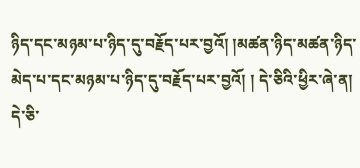ཉིད་དང་མཉམ་པ་ཉིད་དུ་བརྗོད་པར་བྱའོ། །མཚན་ཉིད་མཚན་ཉིད་མེད་པ་དང་མཉམ་པ་ཉིད་དུ་བརྗོད་པར་བྱའོ། ། དེ་ཅིའི་ཕྱིར་ཞེ་ན། དེ་ཅི་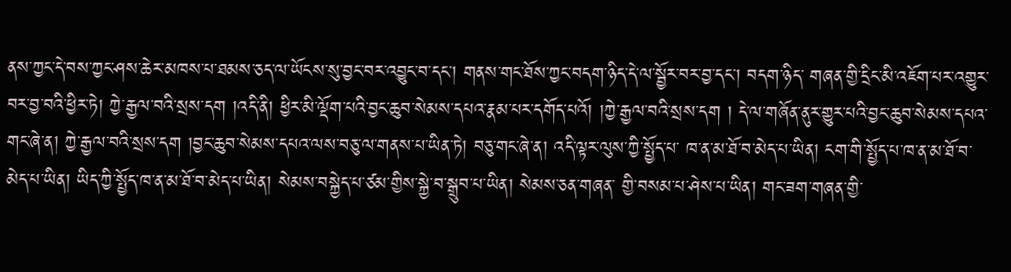ནས་ཀྱང་དེ་བས་ཀྱང་ཤས་ཆེར་མཁས་པ་ཐམས་ཅད་ལ་ཡོངས་སུ་བྱང་བར་འབྱུང་བ་དང་། གནས་གང་ཐོས་ཀྱང་བདག་ཉིད་དེ་ལ་སྦྱོར་བར་བྱ་དང་། བདག་ཉིད་ གཞན་གྱི་དྲིང་མི་འཇོག་པར་འགྱུར་བར་བྱ་བའི་ཕྱིར་ཏེ། ཀྱེ་རྒྱལ་བའི་སྲས་དག །འདི་ནི། ཕྱིར་མི་ལྡོག་པའི་བྱང་ཆུབ་སེམས་དཔའ་རྣམ་པར་དགོད་པའོ། །ཀྱེ་རྒྱལ་བའི་སྲས་དག ། དེ་ལ་གཞོན་ནུར་གྱུར་པའི་བྱང་ཆུབ་སེམས་དཔའ་གང་ཞེ་ན། ཀྱེ་རྒྱལ་བའི་སྲས་དག །བྱང་ཆུབ་སེམས་དཔའ་ལས་བཅུ་ལ་གནས་པ་ཡིན་ཏེ། བཅུ་གང་ཞེ་ན། འདི་ལྟར་ལུས་ཀྱི་སྤྱོད་པ་ ཁ་ན་མ་ཐོ་བ་མེད་པ་ཡིན། ངག་གི་སྤྱོད་པ་ཁ་ན་མ་ཐོ་བ་མེད་པ་ཡིན། ཡིད་ཀྱི་སྤྱོད་ཁ་ན་མ་ཐོ་བ་མེད་པ་ཡིན། སེམས་བསྐྱེད་པ་ཙམ་གྱིས་སྐྱེ་བ་སྒྲུབ་པ་ཡིན། སེམས་ཅན་གཞན་ གྱི་བསམ་པ་ཤེས་པ་ཡིན། གང་ཟག་གཞན་གྱི་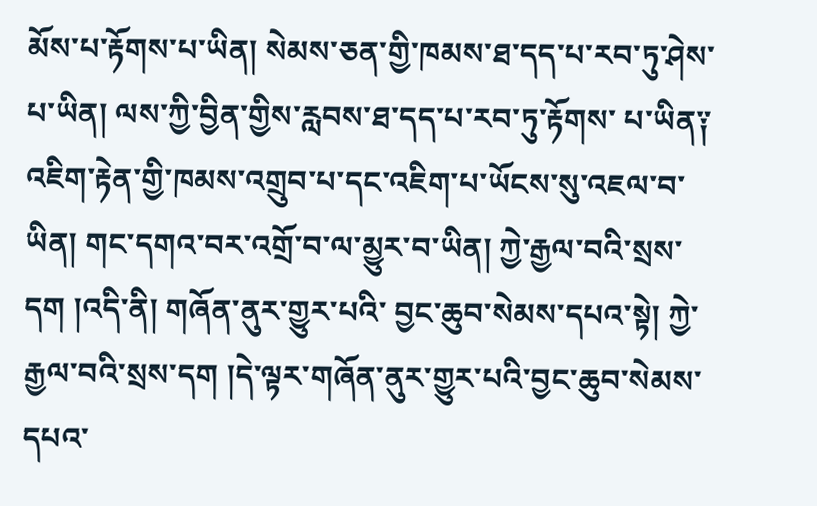མོས་པ་རྟོགས་པ་ཡིན། སེམས་ཅན་གྱི་ཁམས་ཐ་དད་པ་རབ་ཏུ་ཤེས་པ་ཡིན། ལས་ཀྱི་བྱིན་གྱིས་རླབས་ཐ་དད་པ་རབ་ཏུ་རྟོགས་ པ་ཡིན༑ འཇིག་རྟེན་གྱི་ཁམས་འགྲུབ་པ་དང་འཇིག་པ་ཡོངས་སུ་འཇལ་བ་ཡིན། གང་དགའ་བར་འགྲོ་བ་ལ་མྱུར་བ་ཡིན། ཀྱེ་རྒྱལ་བའི་སྲས་དག །འདི་ནི། གཞོན་ནུར་གྱུར་པའི་ བྱང་ཆུབ་སེམས་དཔའ་སྟེ། ཀྱེ་རྒྱལ་བའི་སྲས་དག །དེ་ལྟར་གཞོན་ནུར་གྱུར་པའི་བྱང་ཆུབ་སེམས་དཔའ་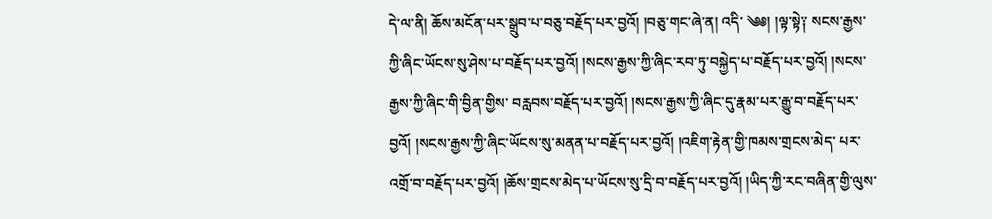དེ་ལ་ནི། ཆོས་མངོན་པར་སྒྲུབ་པ་བཅུ་བརྗོད་པར་བྱའོ། །བཅུ་གང་ཞེ་ན། འདི་ ༄༅། །ལྟ་སྟེ༑ སངས་རྒྱས་ཀྱི་ཞིང་ཡོངས་སུ་ཤེས་པ་བརྗོད་པར་བྱའོ། །སངས་རྒྱས་ཀྱི་ཞིང་རབ་ཏུ་བསྐྱེད་པ་བརྗོད་པར་བྱའོ། །སངས་རྒྱས་ཀྱི་ཞིང་གི་བྱིན་གྱིས་ བརླབས་བརྗོད་པར་བྱའོ། །སངས་རྒྱས་ཀྱི་ཞིང་དུ་རྣམ་པར་རྒྱུ་བ་བརྗོད་པར་བྱའོ། །སངས་རྒྱས་ཀྱི་ཞིང་ཡོངས་སུ་མནན་པ་བརྗོད་པར་བྱའོ། །འཇིག་རྟེན་གྱི་ཁམས་གྲངས་མེད་ པར་འགྲོ་བ་བརྗོད་པར་བྱའོ། །ཆོས་གྲངས་མེད་པ་ཡོངས་སུ་དྲི་བ་བརྗོད་པར་བྱའོ། །ཡིད་ཀྱི་རང་བཞིན་གྱི་ལུས་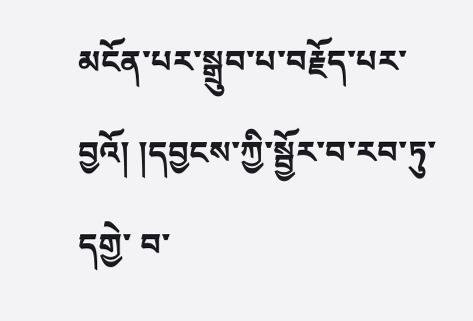མངོན་པར་སྒྲུབ་པ་བརྗོད་པར་བྱའོ། །དབྱངས་ཀྱི་སྦྱོར་བ་རབ་ཏུ་དགྱེ་ བ་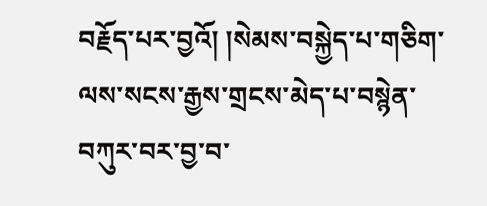བརྗོད་པར་བྱའོ། །སེམས་བསྐྱེད་པ་གཅིག་ལས་སངས་རྒྱས་གྲངས་མེད་པ་བསྙེན་བཀུར་བར་བྱ་བ་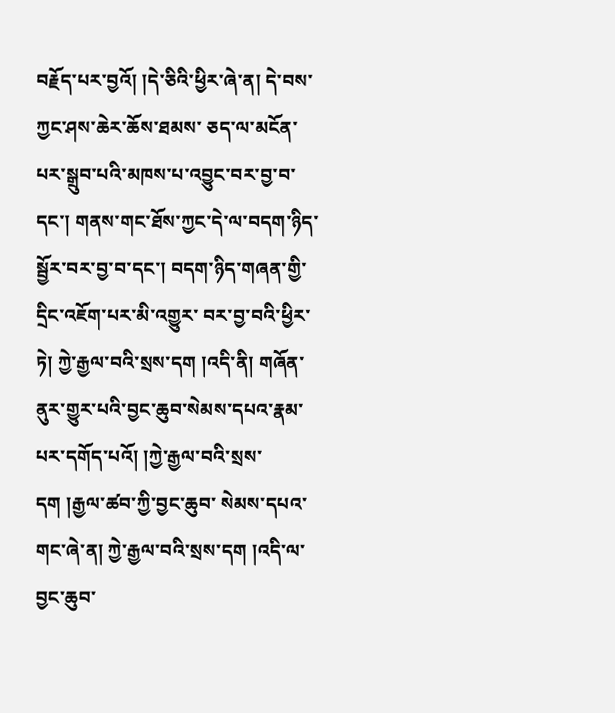བརྗོད་པར་བྱའོ། །དེ་ཅིའི་ཕྱིར་ཞེ་ན། དེ་བས་ཀྱང་ཤས་ཆེར་ཆོས་ཐམས་ ཅད་ལ་མངོན་པར་སྒྲུབ་པའི་མཁས་པ་འབྱུང་བར་བྱ་བ་དང་། གནས་གང་ཐོས་ཀྱང་དེ་ལ་བདག་ཉིད་སྦྱོར་བར་བྱ་བ་དང་། བདག་ཉིད་གཞན་གྱི་དྲིང་འཇོག་པར་མི་འགྱུར་ བར་བྱ་བའི་ཕྱིར་ཏེ། ཀྱེ་རྒྱལ་བའི་སྲས་དག །འདི་ནི། གཞོན་ནུར་གྱུར་པའི་བྱང་ཆུབ་སེམས་དཔའ་རྣམ་པར་དགོད་པའོ། །ཀྱེ་རྒྱལ་བའི་སྲས་དག །རྒྱལ་ཚབ་ཀྱི་བྱང་ཆུབ་ སེམས་དཔའ་གང་ཞེ་ན། ཀྱེ་རྒྱལ་བའི་སྲས་དག །འདི་ལ་བྱང་ཆུབ་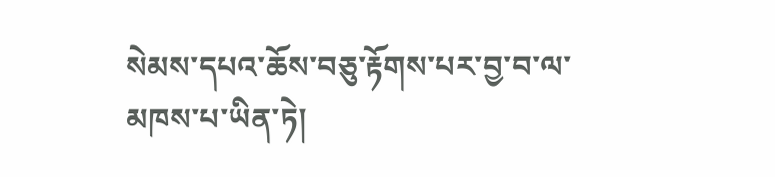སེམས་དཔའ་ཆོས་བཅུ་རྟོགས་པར་བྱ་བ་ལ་མཁས་པ་ཡིན་ཏེ།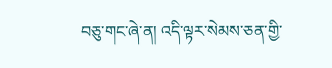བཅུ་གང་ཞེ་ན། འདི་ལྟར་སེམས་ཅན་གྱི་